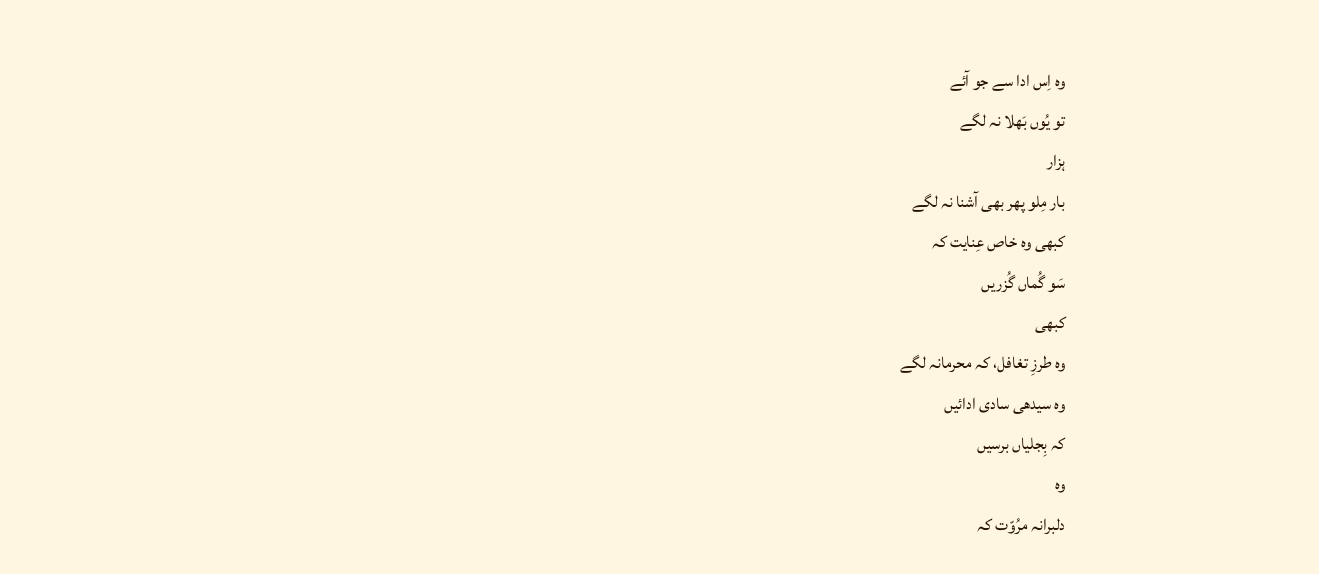وہ اِس ادا سے جو آئے
تو یُوں بَھلا نہ لگے
ہزار
بار مِلو پھر بھی آشنا نہ لگے
کبھی وہ خاص عِنایت کہ
سَو گُماں گُزریں
کبھی
وہ طرزِ تغافل، کہ محرمانہ لگے
وہ سیدھی سادی ادائیں
کہ بِجلیاں برسیں
وہ
دلبرانہ مرُوّت کہ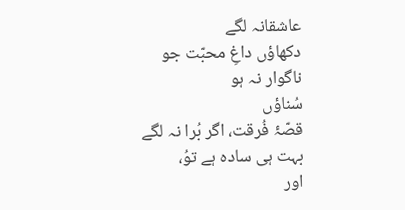عاشقانہ لگے
دکھاؤں داغِ محبّت جو
ناگوار نہ ہو
سُناؤں
قصّۂ فُرقت، اگر بُرا نہ لگے
بہت ہی سادہ ہے توُ،
اور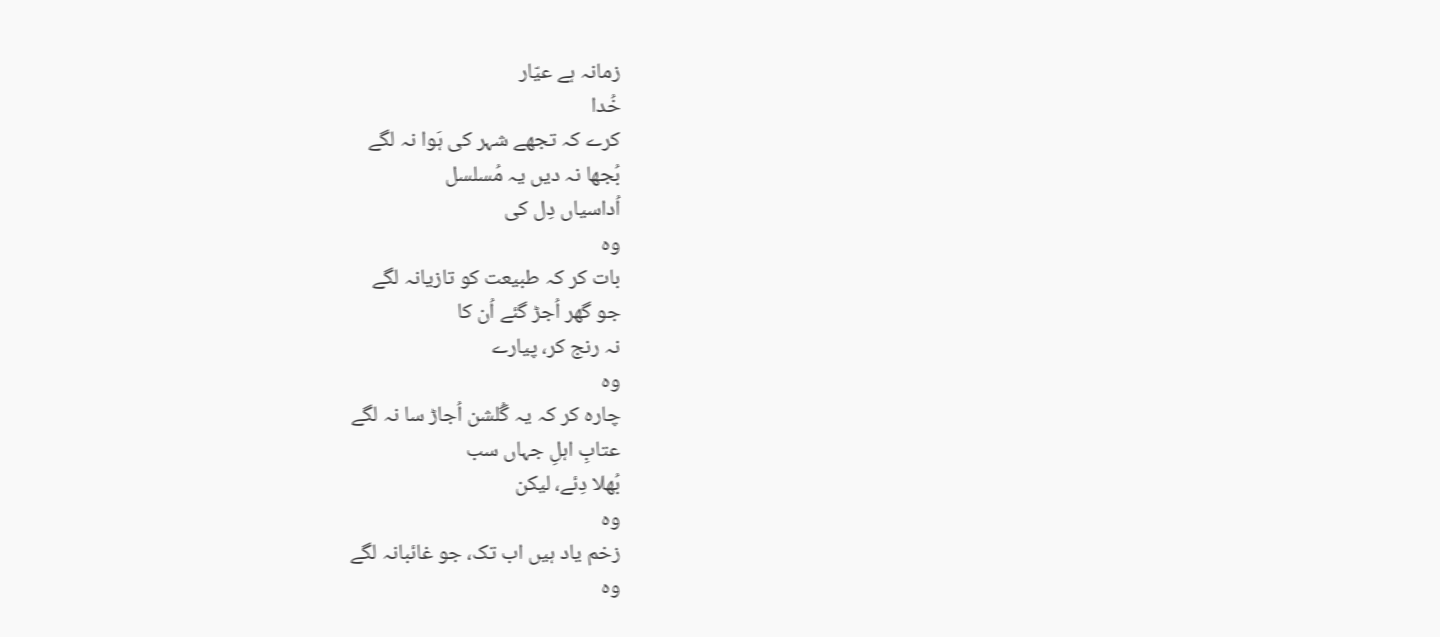زمانہ ہے عیّار
خُدا
کرے کہ تجھے شہر کی ہَوا نہ لگے
بُجھا نہ دیں یہ مُسلسل
اُداسیاں دِل کی
وہ
بات کر کہ طبیعت کو تازیانہ لگے
جو گھر اُجڑ گئے اُن کا
نہ رنج کر، پیارے
وہ
چارہ کر کہ یہ گُلشن اُجاڑ سا نہ لگے
عتابِ اہلِ جہاں سب
بُھلا دِئے، لیکن
وہ
زخم یاد ہیں اب تک، جو غائبانہ لگے
وہ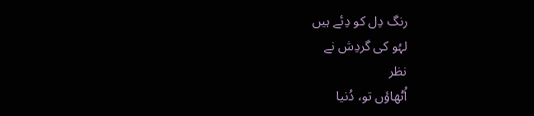رنگ دِل کو دِئے ہیں
لہُو کی گردِش نے
نظر
اُٹھاؤں تو، دُنیا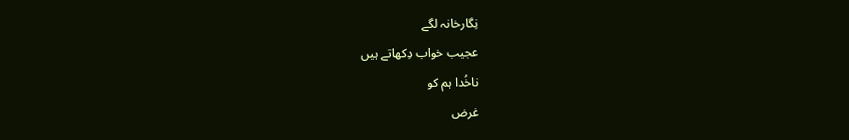نِگارخانہ لگے
عجیب خواب دِکھاتے ہیں
ناخُدا ہم کو
غرض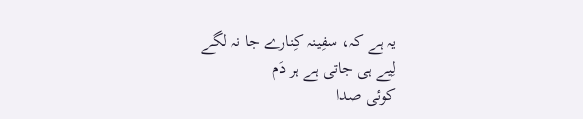یہ ہے کہ، سفِینہ کِنارے جا نہ لگے
لِیے ہی جاتی ہے ہر دَم
کوئی صدا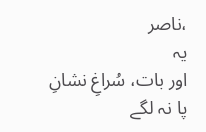،ناصر
یہ
اور بات، سُراغِ نشانِ پا نہ لگے